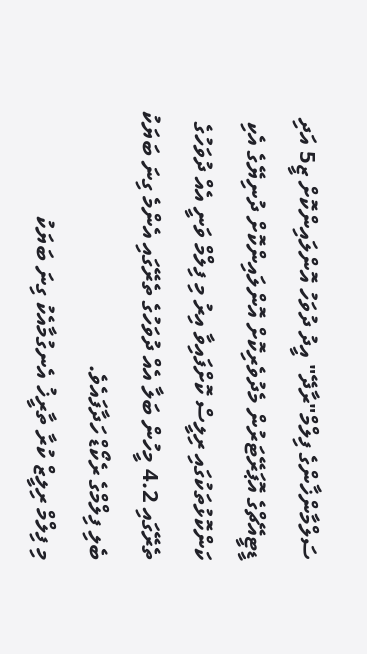ސަލްމާންޚާންގެ ފިލްމް"ރާދޭ" އީދު ދުވަހު އޮންލައިންކޮށް ޒީ5 އަދި ޑީޓީއޭޗްގެ އޮޕަރޭޓަރުން މެދުވެރިކޮށް އޮންލައިންކޮށް ދުނިޔޭގެ އެކި ކަންކޮޅުތަކުގައި ރިލީސް ކޮށްފައިވާ އިރު މި ފިލްމް ވަނީ އެއް ދުވަހުގެ ތެރޭގައި 4.2 މީހުން ބަލާ އެއް ދުވަހުގެ ތެރޭގައި އެންމެ ގިނަ ބަޔަކު ބެލި ފިލްމްގެ ރެކޯޑް ހަދާފައެވެ.
މި ފިލްމް ރިލީޒް ކުރާ ތާރީޚު އެނގުމާއެކު ގިނަ ބަޔަކު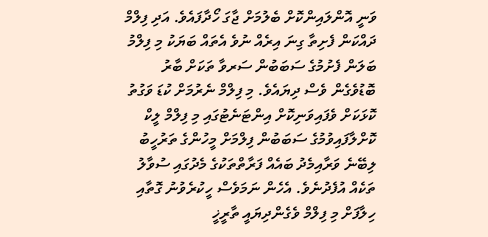ވަނީ އޮންލައިންކޮށް ބެލުމަށް ޖާގަ ހޯދާފައެވެ. އަދި ފިލްމް ދައްކަން ފެށިތާ ގިނަ އިރެއް ނުވެ އެތައް ބަޔަކު މި ފިލްމު ބަލަން ފެށުމުގެ ސަބަބުން ސަރވާ ތަކަށް ބާރު ބޮޑުވެގެން ވެސް ދިޔައެވެ. މި ފިލްމް ނެރުމަށް ކުޑަ ވަގުތު ކޮޅަކަށް ވެފައިވަނިކޮށް އިންޓަނެޓުގައި މި ފިލްމް ލީކް ކޮށްލާފައިވުމުގެ ސަބަބުން ފިލްމަށް މީހުންގެ ތަރުހީބު ލިބޭނެ ވަރާއިމެދު ބައެއް ފަރާތްތަކުގެ މެދުގައި ސުވާލު ތަކެއް އުފެދުނެވެ. އެހެން ނަމަވެސް ހީކުރެވުނު ގޮތާއި ހިލާފަށް މި ފިލްމް ވެގެންދިޔައީ ތާރީޚީ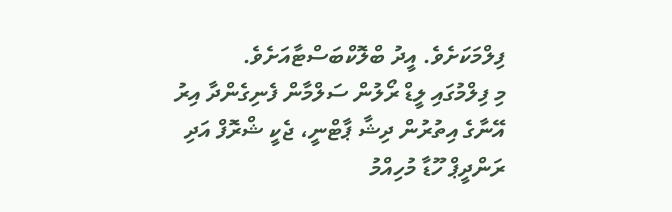ފިލްމަކަށެވެ. އީދު ބްލޮކްބަސްޓާއަށެވެ.
މި ފިލްމުގައި ލީޑް ރޯލުން ސަލްމާން ފެނިގެންދާ އިރު އޭނާގެ އިތުރުން ދިޝާ ޕާޓްނީ، ޖެކީ ޝްރޮފް އަދި ރަންދީޕް ހޫޑާ މުހިއްމު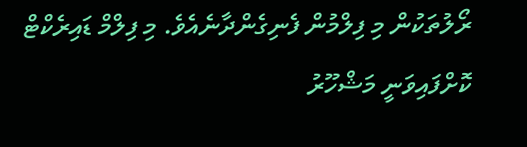ރޯލުތަކުން މި ފިލްމުން ފެނިގެންދާނެއެވެ. މި ފިލްމް ޑައިރެކްޓް ކޮށްފައިވަނީ މަޝްހޫރު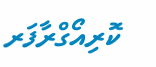ކޮރިއޯގްރާފަރ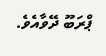ޕްރަބޫ ދޭވާއެވެ.